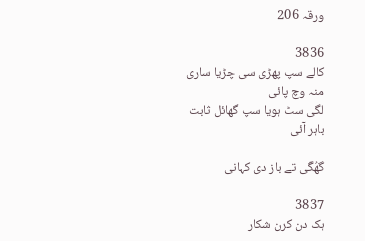ورقہ 206

3836
کالے سپ پھڑی سی چڑیا ساری منہ وچ پائی
لگی سٹ ہویا سپ گھائل ثابت باہر آئی

گھُگّی تے باز دی کہانی

3837
ہک دن کرن شکار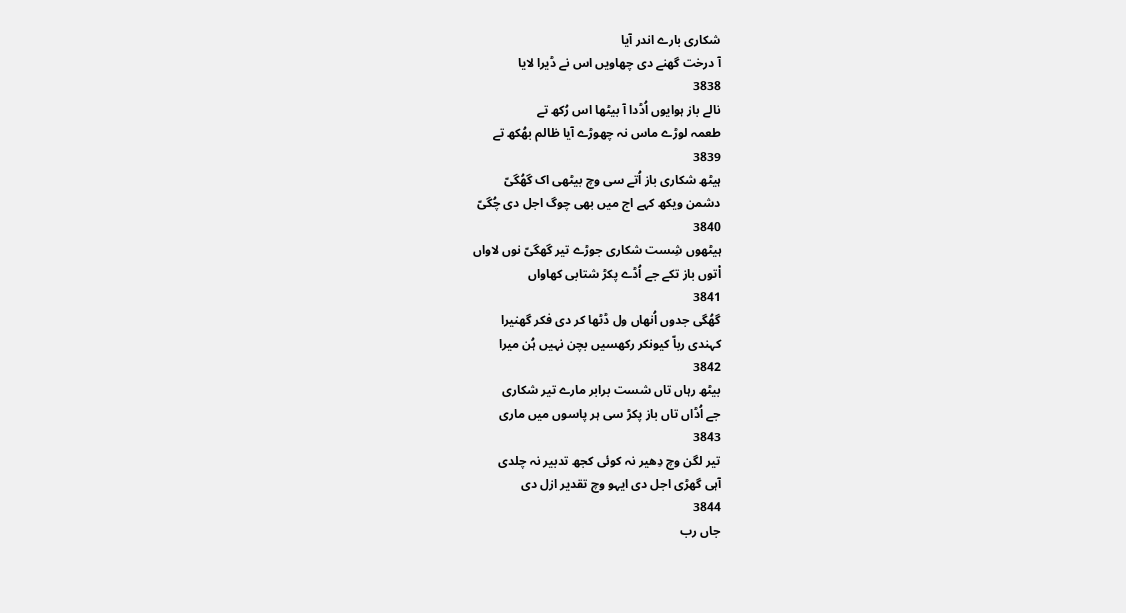شکاری بارے اندر آیا
آ درخت گھنے دی چھاویں اس نے ڈیرا لایا
3838
نالے باز ہوایوں اُڈدا آ بیٹھا اس رُکھ تے
طعمہ لوڑے ماس نہ چھوڑے آیا ظالم بھُکھ تے
3839
ہیٹھ شکاری باز اُتے سی وچ بیٹھی اک گھُگیّ
دشمن ویکھ کہے اج میں بھی چوگ اجل دی چُگیّ
3840
ہیٹھوں شِست شکاری جوڑے تیر گھگیّ نوں لاواں
اْتوں باز تکے جے اُڈے پکڑ شتابی کھاواں
3841
گھُگی جدوں اُنھاں ول ڈٹھا کر دی فکر گھنیرا
کہندی رباّ کیونکر رکھسیں بچن نہیں ہُن میرا
3842
بیٹھ رہاں تاں شست برابر مارے تیر شکاری
جے اُڈاں تاں باز پکڑ سی ہر پاسوں میں ماری
3843
تیر لگن وچ دِھیر نہ کوئی کجھ تدبیر نہ چلدی
آہی گھڑی اجل دی ایہو وچ تقدیر ازل دی
3844
جاں رب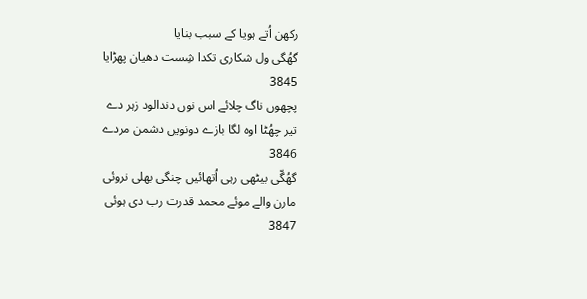رکھن اُتے ہویا کے سبب بنایا
گھُگی ول شکاری تکدا شِست دھیان پھڑایا
3845
پچھوں ناگ چلائے اس نوں دندالود زہر دے
تیر چھُٹا اوہ لگا بازے دونویں دشمن مردے
3846
گھُگّی بیٹھی رہی اُتھائیں چنگی بھلی نروئی
مارن والے موئے محمد قدرت رب دی ہوئی
3847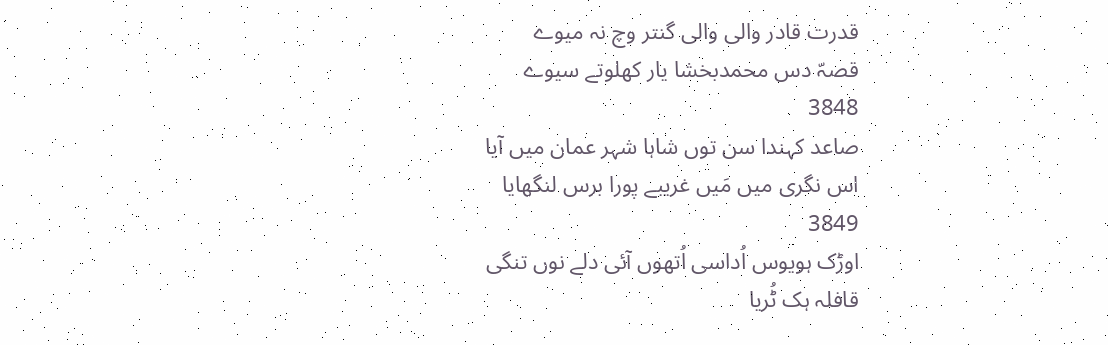قدرت قادر والی والی گنتر وچ نہ میوے
قصہّ دس محمدبخشا یار کھلوتے سیوے
3848
صاعد کہندا سن توں شاہا شہر عمان میں آیا
اس نگری میں مَیں غریبے پورا برس لنگھایا
3849
اوڑک ہویوس اُداسی اُتھوں آئی دلے نوں تنگی
قافلہ ہک ٹُریا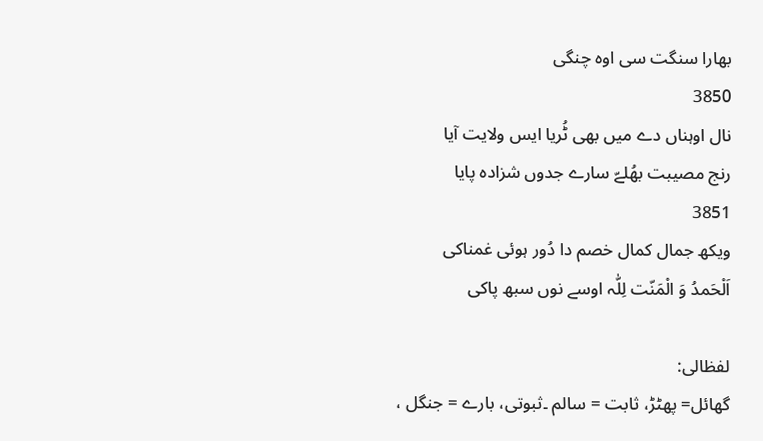بھارا سنگت سی اوہ چنگی
3850
نال اوہناں دے میں بھی ٹُریا ایس ولایت آیا
رنج مصیبت بھُلےّ سارے جدوں شزادہ پایا
3851
ویکھ جمال کمال خصم دا دُور ہوئی غمناکی
اَلْحَمدُ وَ الْمَنّت لِلّٰہ اوسے نوں سبھ پاکی

لفظالی:
گھائل= پھٹڑ، ثابت = سالم ۔ثبوتی، بارے = جنگل ،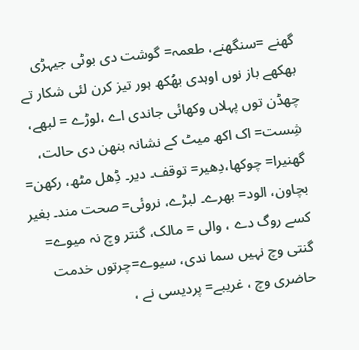گھنے =سنگھنے، طعمہ= گوشت دی بوٹی جیہڑی بھکھے باز نوں اوہدی بھُکھ ہور تیز کرن لئی شکار تے چھڈن توں پہلاں وکھائی جاندی اے ،لوڑے = لبھے، شِست= اک اکھ میٹ کے نشانہ بنھن دی حالت، گھنیرا= چوکھا،دِھیر= توقف۔ دیر۔ ڈِھل مٹھ، رکھن= بچاون، الود= بھرے۔ لبڑے، نروئی= صحت مند۔ بغیر کسے روگ دے ، والی = مالک، گنتر وچ نہ میوے= گنتی وچ نہیں سما ندی، سیوے=چرتوں خدمت حاضری وچ ، غریبے= پردیسی نے ،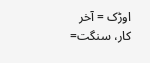اوڑک = آخر کار، سنگت=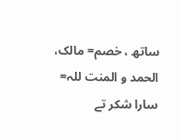ساتھ ، خصم= مالک، الحمد و المنت للہ= سارا شکر تے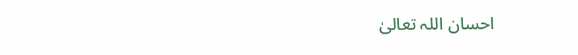احسان اللہ تعالیٰ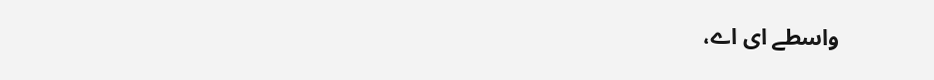واسطے ای اے،